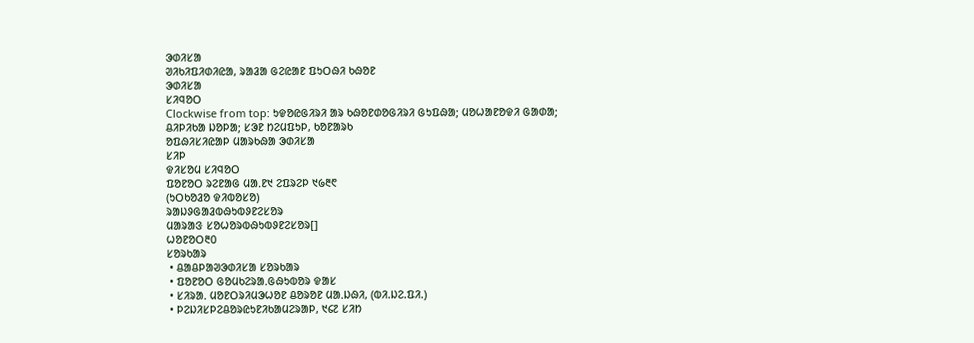ᱳᱰᱤᱥᱟ
ᱣᱤᱠᱤᱯᱤᱰᱤᱭᱟ, ᱨᱟᱲᱟ ᱜᱮᱭᱟᱱ ᱯᱩᱛᱷᱤ ᱠᱷᱚᱱ
ᱳᱰᱤᱥᱟ
ᱥᱤᱧᱚᱛ
Clockwise from top: ᱩᱫᱚᱭᱜᱤᱨᱤ ᱟᱨ ᱠᱷᱚᱱᱰᱚᱜᱤᱨᱤ ᱜᱩᱯᱷᱟ; ᱢᱚᱦᱟᱱᱚᱫᱤ ᱜᱟᱰᱟ; ᱪᱤᱞᱤᱠᱟ ᱡᱚᱞᱟ; ᱥᱳᱱ ᱴᱮᱢᱯᱩᱞ, ᱠᱚᱱᱟᱨᱠ
ᱚᱯᱷᱤᱥᱤᱭᱟᱞ ᱢᱟᱨᱠᱷᱟ ᱳᱰᱤᱥᱟ
ᱥᱤᱞ
ᱫᱤᱥᱚᱢ ᱥᱤᱧᱚᱛ
ᱯᱚᱱᱚᱛ ᱨᱮᱱᱟᱜ ᱢᱟᱹᱱ᱑ ᱮᱯᱨᱮᱞ ᱑᱙᱓᱖
(ᱩᱛᱠᱚᱲᱚ ᱫᱤᱵᱚᱥᱚ)
ᱨᱟᱡᱽᱜᱟᱲᱵᱷᱩᱵᱽᱱᱮᱥᱚᱨ
ᱢᱟᱨᱟᱝ ᱥᱚᱦᱚᱨᱵᱷᱩᱵᱽᱱᱮᱥᱚᱨ[]
ᱦᱚᱱᱚᱛ᱓᱐
ᱥᱚᱨᱠᱟᱨ
 • ᱪᱟᱪᱞᱟᱣᱳᱰᱤᱥᱟ ᱥᱚᱨᱠᱟᱨ
 • ᱯᱚᱱᱚᱛ ᱜᱚᱢᱠᱮᱨᱟᱹᱜᱷᱩᱵᱚᱨ ᱫᱟᱥ
 • ᱥᱤᱨᱟᱹ ᱢᱚᱱᱛᱨᱤᱢᱳᱦᱚᱱ ᱪᱚᱨᱚᱱ ᱢᱟᱹᱡᱷᱤ, (ᱵᱤ.ᱡᱮ.ᱯᱤ.)
 • ᱞᱮᱡᱤᱥᱞᱮᱪᱚᱨᱭᱩᱱᱤᱠᱟᱢᱮᱨᱟᱞ, ᱑᱔᱗ ᱥᱤᱴ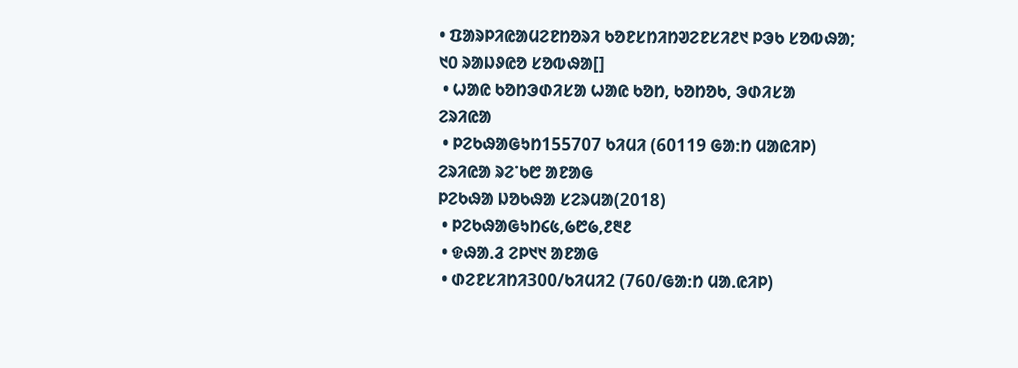• ᱯᱟᱨᱞᱤᱭᱟᱢᱮᱱᱴᱚᱨᱤ ᱠᱚᱱᱥᱴᱤᱴᱣᱮᱱᱥᱤ᱒᱑ ᱞᱳᱠ ᱥᱚᱵᱷᱟ;
᱑᱐ ᱨᱟᱡᱽᱭᱚ ᱥᱚᱵᱷᱟ[]
 • ᱦᱟᱭ ᱠᱚᱴᱳᱰᱤᱥᱟ ᱦᱟᱭ ᱠᱚᱴ, ᱠᱚᱴᱚᱠ, ᱳᱰᱤᱥᱟ
ᱮᱨᱤᱭᱟ
 • ᱞᱮᱠᱷᱟᱜᱩᱴ155707 ᱠᱤᱢᱤ (60119 ᱜᱟᱺᱴ ᱢᱟᱭᱤᱞ)
ᱮᱨᱤᱭᱟ ᱨᱮᱸᱠ᱘ ᱟᱱᱟᱜ
ᱞᱮᱠᱷᱟ ᱡᱚᱠᱷᱟ ᱥᱮᱨᱢᱟ(2018)
 • ᱞᱮᱠᱷᱟᱜᱩᱴ᱔᱕,᱙᱘᱙,᱒᱓᱒
 • ᱫᱷᱟᱹᱲ ᱮᱞ᱑᱑ ᱟᱱᱟᱜ
 • ᱰᱮᱱᱥᱤᱴᱤ300/ᱠᱤᱢᱤ2 (760/ᱜᱟᱺᱴ ᱢᱟᱹᱭᱤᱞ)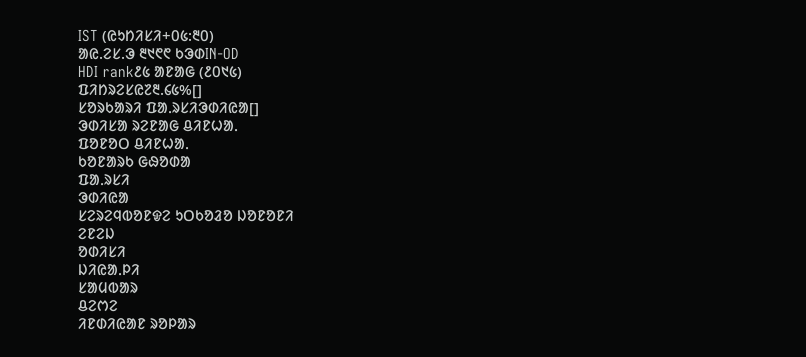IST (ᱭᱩᱴᱤᱥᱤ+᱐᱕:᱓᱐)
ᱟᱭ.ᱮᱥ.ᱳ ᱓᱑᱖᱖ ᱠᱳᱰIN-OD
HDI rank᱒᱕ ᱟᱱᱟᱜ (᱒᱐᱑᱕)
ᱯᱤᱴᱨᱮᱥᱭ᱗᱓.᱔᱕%[]
ᱥᱚᱨᱠᱟᱨᱤ ᱯᱟᱹᱨᱥᱤᱳᱰᱤᱭᱟ[]
ᱳᱰᱤᱥᱟ ᱨᱮᱱᱟᱜ ᱪᱤᱱᱦᱟᱹ
ᱯᱚᱱᱚᱛ ᱪᱤᱱᱦᱟᱹ
ᱠᱚᱱᱟᱨᱠ ᱜᱷᱚᱰᱟ
ᱯᱟᱹᱨᱥᱤ
ᱳᱰᱤᱭᱟ
ᱥᱮᱨᱮᱧᱵᱚᱱᱫᱮ ᱩᱛᱠᱚᱲᱚ ᱡᱚᱱᱚᱱᱤ
ᱮᱱᱮᱡ
ᱚᱰᱤᱥᱤ
ᱡᱤᱭᱟᱹᱞᱤ
ᱥᱟᱢᱵᱟᱨ
ᱪᱮᱬᱮ
ᱤᱱᱰᱤᱭᱟᱱ ᱨᱚᱞᱟᱨ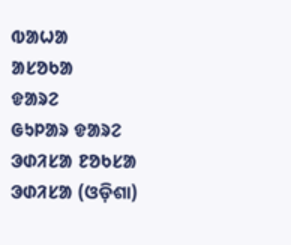ᱵᱟᱦᱟ
ᱟᱥᱚᱠᱟ
ᱫᱟᱨᱮ
ᱜᱩᱞᱟᱨ ᱫᱟᱨᱮ
ᱳᱰᱤᱥᱟ ᱱᱚᱠᱥᱟ
ᱳᱰᱤᱥᱟ (ଓଡ଼ିଶା)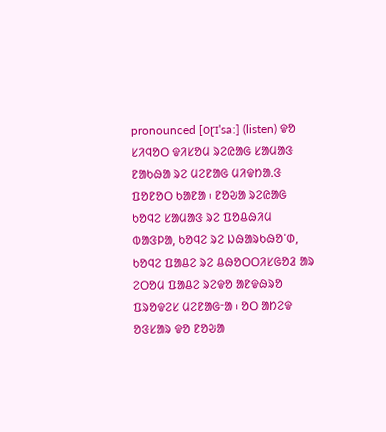pronounced [oɽɪˈsaː] (listen) ᱫᱚ ᱥᱤᱧᱚᱛ ᱫᱤᱥᱚᱢ ᱨᱮᱭᱟᱜ ᱥᱟᱢᱟᱝ ᱱᱟᱠᱷᱟ ᱨᱮ ᱢᱮᱱᱟᱜ ᱢᱤᱫᱴᱟᱹᱝ ᱯᱚᱱᱚᱛ ᱠᱟᱱᱟ ᱾ ᱱᱚᱶᱟ ᱨᱮᱭᱟᱜ ᱠᱚᱧᱮ ᱥᱟᱢᱟᱝ ᱨᱮ ᱯᱚᱪᱷᱤᱢ ᱵᱟᱝᱞᱟ, ᱠᱚᱧᱮ ᱨᱮ ᱡᱷᱟᱨᱠᱷᱚᱸᱰ, ᱠᱚᱧᱮ ᱯᱟᱪᱮ ᱨᱮ ᱪᱷᱚᱛᱛᱤᱥᱜᱚᱲ ᱟᱨ ᱮᱛᱚᱢ ᱯᱟᱪᱮ ᱨᱮᱫᱚ ᱟᱱᱫᱷᱨᱚ ᱯᱨᱚᱫᱮᱥ ᱢᱮᱱᱟᱜᱼᱟ ᱾ ᱚᱛ ᱟᱴᱮᱫ ᱚᱝᱥᱟᱨ ᱫᱚ ᱱᱚᱶᱟ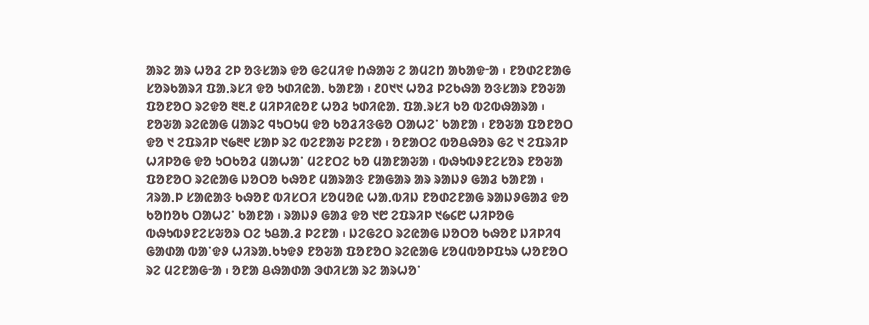ᱟᱨᱮ ᱟᱨ ᱦᱚᱲ ᱮᱞ ᱚᱝᱥᱟᱨ ᱫᱚ ᱜᱮᱢᱤᱫ ᱴᱷᱟᱶ ᱮ ᱟᱢᱮᱴ ᱟᱠᱟᱫᱼᱟ ᱾ ᱱᱚᱰᱮᱱᱟᱜ ᱥᱚᱨᱠᱟᱨᱤ ᱯᱟᱹᱨᱥᱤ ᱫᱚ ᱩᱰᱤᱭᱟᱹ ᱠᱟᱱᱟ ᱾ ᱒᱐᱑᱑ ᱦᱚᱲ ᱞᱮᱠᱷᱟ ᱚᱝᱥᱟᱨ ᱱᱚᱶᱟ ᱯᱚᱱᱚᱛ ᱨᱮᱫᱚ ᱓᱓.᱒ ᱢᱤᱞᱤᱭᱚᱱ ᱦᱚᱲ ᱩᱰᱤᱭᱟᱹ ᱯᱟᱹᱨᱥᱤ ᱠᱚ ᱵᱮᱵᱷᱟᱨᱟ ᱾ ᱱᱚᱶᱟ ᱨᱮᱭᱟᱜ ᱢᱟᱨᱮ ᱧᱩᱛᱩᱢ ᱫᱚ ᱠᱚᱲᱤᱝᱜᱚ ᱛᱟᱦᱮᱸ ᱠᱟᱱᱟ ᱾ ᱱᱚᱶᱟ ᱯᱚᱱᱚᱛ ᱫᱚ ᱑ ᱮᱯᱨᱤᱞ ᱑᱙᱓᱖ ᱥᱟᱞ ᱨᱮ ᱵᱮᱱᱟᱶ ᱞᱮᱱᱟ ᱾ ᱚᱱᱟᱛᱮ ᱵᱚᱪᱷᱚᱨ ᱜᱮ ᱑ ᱮᱯᱨᱤᱞ ᱦᱤᱞᱚᱜ ᱫᱚ ᱩᱛᱠᱚᱲ ᱢᱟᱦᱟᱸ ᱢᱮᱱᱛᱮ ᱠᱚ ᱢᱟᱱᱟᱶᱟ ᱾ ᱵᱷᱩᱵᱽᱱᱮᱥᱚᱨ ᱱᱚᱶᱟ ᱯᱚᱱᱚᱛ ᱨᱮᱭᱟᱜ ᱡᱚᱛᱚ ᱠᱷᱚᱱ ᱢᱟᱨᱟᱝ ᱱᱟᱜᱟᱨ ᱟᱨ ᱨᱟᱡᱽ ᱜᱟᱲ ᱠᱟᱱᱟ ᱾ ᱤᱨᱟᱹᱞ ᱥᱟᱭᱟᱝ ᱠᱷᱚᱱ ᱵᱤᱥᱛᱤ ᱥᱚᱢᱚᱭ ᱦᱟᱹᱵᱤᱡ ᱱᱚᱰᱮᱱᱟᱜ ᱨᱟᱡᱽᱜᱟᱲ ᱫᱚ ᱠᱚᱴᱚᱠ ᱛᱟᱦᱮᱸ ᱠᱟᱱᱟ ᱾ ᱨᱟᱡᱽ ᱜᱟᱲ ᱫᱚ ᱑᱘ ᱮᱯᱨᱤᱞ ᱑᱙᱔᱘ ᱦᱤᱞᱚᱜ ᱵᱷᱩᱵᱽᱱᱮᱥᱶᱚᱨ ᱛᱮ ᱩᱪᱟᱹᱲ ᱞᱮᱱᱟ ᱾ ᱡᱮᱜᱮᱛ ᱨᱮᱭᱟᱜ ᱡᱚᱛᱚ ᱠᱷᱚᱱ ᱡᱤᱞᱤᱧ ᱜᱟᱰᱟ ᱵᱟᱸᱫᱽ ᱦᱤᱨᱟᱹᱠᱩᱫᱽ ᱱᱚᱶᱟ ᱯᱚᱱᱚᱛ ᱨᱮᱭᱟᱜ ᱥᱚᱢᱵᱚᱞᱯᱩᱨ ᱦᱚᱱᱚᱛ ᱨᱮ ᱢᱮᱱᱟᱜᱼᱟ ᱾ ᱚᱱᱟ ᱪᱷᱟᱰᱟ ᱳᱰᱤᱥᱟ ᱨᱮ ᱟᱨᱦᱚᱸ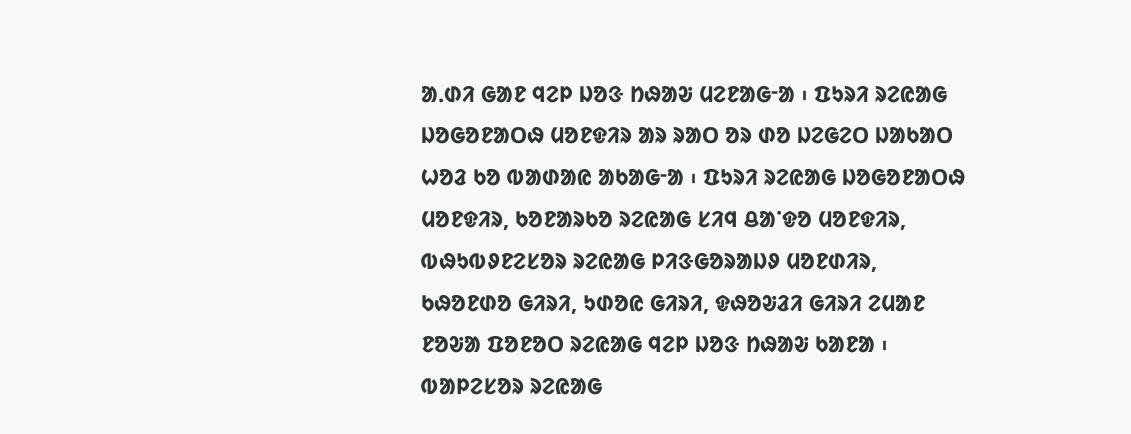ᱟᱹᱰᱤ ᱜᱟᱱ ᱧᱮᱞ ᱡᱚᱝ ᱴᱷᱟᱶ ᱢᱮᱱᱟᱜᱼᱟ ᱾ ᱯᱩᱨᱤ ᱨᱮᱭᱟᱜ ᱡᱚᱜᱚᱱᱟᱛᱷ ᱢᱚᱱᱫᱤᱨ ᱟᱨ ᱨᱟᱛ ᱚᱨ ᱰᱚ ᱡᱮᱜᱮᱛ ᱡᱟᱠᱟᱛ ᱦᱚᱲ ᱠᱚ ᱵᱟᱰᱟᱭ ᱟᱠᱟᱜᱼᱟ ᱾ ᱯᱩᱨᱤ ᱨᱮᱭᱟᱜ ᱡᱚᱜᱚᱱᱟᱛᱷ ᱢᱚᱱᱫᱤᱨ, ᱠᱚᱱᱟᱨᱠᱚ ᱨᱮᱭᱟᱜ ᱥᱤᱧ ᱪᱟᱸᱫᱚ ᱢᱚᱱᱫᱤᱨ, ᱵᱷᱩᱵᱽᱱᱮᱥᱚᱨ ᱨᱮᱭᱟᱜ ᱞᱤᱝᱜᱚᱨᱟᱡᱽ ᱢᱚᱱᱰᱤᱨ, ᱠᱷᱚᱱᱰᱚ ᱜᱤᱨᱤ, ᱩᱰᱚᱭ ᱜᱤᱨᱤ, ᱫᱷᱚᱶᱲᱤ ᱜᱤᱨᱤ ᱮᱢᱟᱱ ᱱᱚᱶᱟ ᱯᱚᱱᱚᱛ ᱨᱮᱭᱟᱜ ᱧᱮᱞ ᱡᱚᱝ ᱴᱷᱟᱶ ᱠᱟᱱᱟ ᱾ ᱵᱟᱞᱮᱥᱚᱨ ᱨᱮᱭᱟᱜ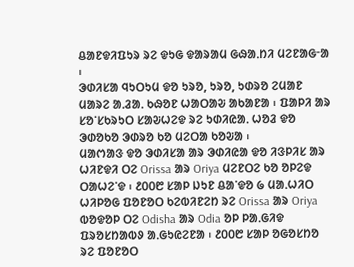ᱪᱟᱱᱫᱤᱯᱩᱨ ᱨᱮ ᱫᱩᱜ ᱫᱟᱨᱟᱢ ᱜᱷᱟᱹᱴᱤ ᱢᱮᱱᱟᱜᱼᱟ ᱾
ᱳᱰᱤᱥᱟ ᱧᱩᱛᱩᱢ ᱫᱚ ᱩᱨᱚ, ᱩᱨᱚ, ᱩᱰᱨᱚ ᱮᱢᱟᱱ ᱢᱟᱨᱮ ᱟᱹᱲᱟᱹ ᱠᱷᱚᱱ ᱦᱟᱛᱟᱶ ᱟᱠᱟᱱᱟ ᱾ ᱯᱟᱞᱤ ᱟᱨ ᱥᱚᱸᱥᱠᱨᱩᱛ ᱥᱟᱶᱦᱮᱫ ᱨᱮ ᱩᱰᱤᱭᱟᱹ ᱦᱚᱲ ᱫᱚ ᱳᱰᱚᱠᱚ ᱳᱰᱨᱚ ᱠᱚ ᱢᱮᱛᱟ ᱠᱚᱶᱟ ᱾
ᱢᱟᱬᱟᱝ ᱫᱚ ᱳᱰᱤᱥᱟ ᱟᱨ ᱳᱰᱤᱭᱟ ᱫᱚ ᱤᱝᱞᱤᱥ ᱟᱨ ᱦᱤᱱᱫᱤ ᱛᱮ Orissa ᱟᱨ Oriya ᱢᱮᱱᱛᱮ ᱠᱚ ᱚᱞᱮᱫ ᱛᱟᱦᱮᱸᱫ ᱾ ᱒᱐᱐᱘ ᱥᱟᱞ ᱡᱩᱱ ᱪᱟᱸᱫᱚ ᱙ ᱢᱟᱹᱦᱤᱛ ᱦᱤᱞᱚᱜ ᱯᱚᱱᱚᱛ ᱠᱮᱵᱤᱱᱮᱴ ᱨᱮ Orissa ᱟᱨ Oriya ᱵᱚᱫᱚᱞ ᱛᱮ Odisha ᱟᱨ Odia ᱚᱞ ᱞᱟᱹᱜᱤᱫ ᱯᱨᱚᱥᱴᱟᱵᱽ ᱟᱹᱜᱩᱭᱮᱱᱟ ᱾ ᱒᱐᱐᱘ ᱥᱟᱞ ᱚᱜᱚᱥᱴᱚ ᱨᱮ ᱯᱚᱱᱚᱛ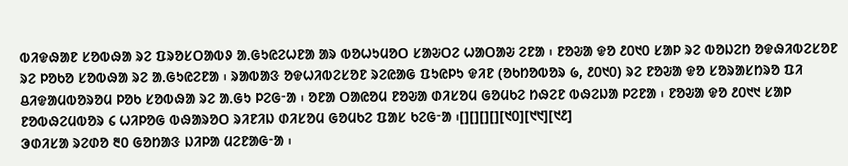ᱵᱤᱫᱷᱟᱱ ᱥᱚᱵᱷᱟ ᱨᱮ ᱯᱨᱚᱥᱛᱟᱵᱽ ᱟᱹᱜᱩᱭᱮᱦᱱᱟ ᱟᱨ ᱵᱚᱦᱩᱢᱚᱛ ᱥᱟᱶᱛᱮ ᱦᱟᱛᱟᱶ ᱮᱱᱟ ᱾ ᱱᱚᱶᱟ ᱫᱚ ᱒᱐᱑᱐ ᱥᱟᱞ ᱨᱮ ᱵᱚᱡᱮᱴ ᱚᱫᱷᱤᱵᱮᱥᱚᱱ ᱨᱮ ᱞᱚᱠᱚ ᱥᱚᱵᱷᱟ ᱨᱮ ᱟᱹᱜᱩᱭᱮᱱᱟ ᱾ ᱨᱟᱵᱟᱝ ᱚᱫᱦᱤᱵᱮᱥᱚᱱ ᱨᱮᱭᱟᱜ ᱯᱩᱭᱞᱩ ᱫᱤᱱ (ᱚᱠᱴᱚᱵᱚᱨ ᱙, ᱒᱐᱑᱐) ᱨᱮ ᱱᱚᱶᱟ ᱫᱚ ᱥᱚᱨᱟᱥᱴᱨᱚ ᱯᱤ ᱪᱤᱫᱟᱢᱵᱚᱨᱚᱢ ᱞᱚᱠ ᱥᱚᱵᱷᱟ ᱨᱮ ᱟᱹᱜᱩ ᱞᱮᱜᱼᱟ ᱾ ᱚᱱᱟ ᱛᱟᱭᱚᱢ ᱱᱚᱶᱟ ᱰᱤᱥᱚᱢ ᱜᱚᱢᱠᱮ ᱴᱷᱮᱱ ᱵᱷᱮᱡᱟ ᱞᱮᱱᱟ ᱾ ᱱᱚᱶᱟ ᱫᱚ ᱒᱐᱑᱑ ᱥᱟᱞ ᱱᱚᱵᱷᱮᱢᱵᱚᱨ ᱔ ᱦᱤᱞᱚᱜ ᱵᱷᱟᱨᱚᱛ ᱨᱤᱱᱤᱡ ᱰᱤᱥᱚᱢ ᱜᱚᱢᱠᱮ ᱯᱟᱥ ᱠᱮᱜᱼᱟ ᱾[][][][][᱑᱐][᱑᱑][᱑᱒]
ᱳᱰᱤᱥᱟ ᱨᱮᱰᱚ ᱓᱐ ᱜᱚᱴᱟᱝ ᱡᱤᱞᱟ ᱢᱮᱱᱟᱜᱼᱟ ᱾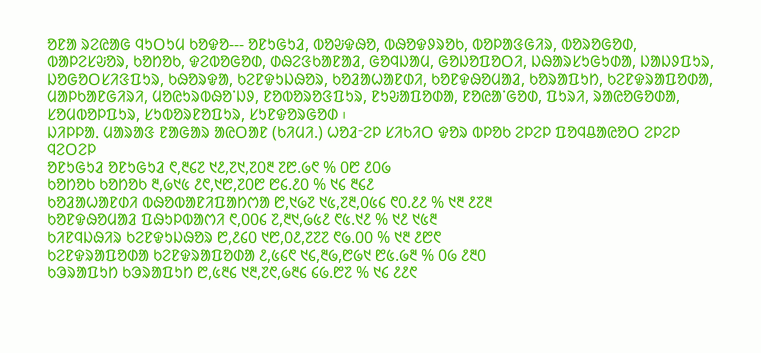ᱚᱱᱟ ᱨᱮᱭᱟᱜ ᱧᱩᱛᱩᱢ ᱠᱚᱫᱚ--- ᱚᱱᱩᱜᱩᱲ, ᱵᱚᱶᱫᱷᱚ, ᱵᱷᱚᱫᱽᱨᱚᱠ, ᱵᱚᱞᱟᱝᱜᱤᱨ, ᱵᱚᱨᱚᱜᱚᱰ, ᱵᱟᱞᱮᱥᱶᱚᱨ, ᱠᱚᱴᱚᱠ, ᱫᱮᱵᱚᱜᱚᱰ, ᱰᱷᱮᱝᱠᱟᱱᱟᱲ, ᱜᱚᱧᱡᱟᱢ, ᱜᱚᱡᱚᱯᱚᱛᱤ, ᱡᱷᱟᱨᱥᱩᱜᱩᱰᱟ, ᱡᱟᱡᱽᱯᱩᱨ, ᱡᱚᱜᱚᱛᱥᱤᱝᱯᱩᱨ, ᱠᱷᱚᱨᱫᱟ, ᱠᱮᱱᱫᱩᱡᱷᱚᱨ, ᱠᱚᱲᱟᱦᱟᱱᱰᱤ, ᱠᱚᱱᱫᱷᱚᱢᱟᱲ, ᱠᱚᱨᱟᱯᱩᱴ, ᱠᱮᱱᱫᱨᱟᱯᱚᱰᱟ, ᱢᱟᱞᱠᱟᱱᱜᱤᱨᱤ, ᱢᱚᱭᱩᱨᱵᱷᱚᱸᱡᱽ, ᱱᱚᱵᱚᱨᱚᱝᱯᱩᱨ, ᱱᱩᱶᱟᱯᱚᱰᱟ, ᱱᱚᱭᱟᱸᱜᱚᱰ, ᱯᱩᱨᱤ, ᱨᱟᱭᱚᱜᱚᱰᱟ, ᱥᱚᱢᱵᱚᱞᱯᱩᱨ, ᱥᱩᱵᱚᱨᱱᱚᱯᱩᱨ, ᱥᱩᱱᱫᱚᱨᱜᱚᱰ ᱾
ᱡᱤᱞᱞᱟᱹ ᱢᱟᱨᱟᱝ ᱱᱟᱜᱟᱨ ᱟᱭᱛᱟᱱ (ᱠᱤᱢᱤ.) ᱦᱚᱲᱼᱮᱞ ᱥᱤᱠᱤᱛ ᱫᱚᱨ ᱵᱞᱚᱠ ᱮᱞᱮᱞ ᱯᱚᱧᱪᱟᱭᱚᱛ ᱮᱞᱮᱞ ᱧᱮᱛᱮᱞ
ᱚᱱᱩᱜᱩᱲ ᱚᱱᱩᱜᱩᱲ ᱖,᱓᱔᱗ ᱑᱒,᱗᱑,᱗᱐᱓ ᱗᱘.᱙᱖ % ᱐᱘ ᱒᱐᱙
ᱠᱚᱴᱚᱠ ᱠᱚᱴᱚᱠ ᱓,᱙᱑᱕ ᱒᱖,᱑᱘,᱗᱐᱘ ᱘᱔.᱒᱐ % ᱑᱔ ᱓᱔᱒
ᱠᱚᱲᱟᱦᱟᱱᱰᱤ ᱵᱷᱚᱵᱟᱱᱤᱯᱟᱴᱬᱟ ᱘,᱑᱙᱗ ᱑᱕,᱗᱓,᱐᱕᱔ ᱖᱐.᱒᱒ % ᱑᱓ ᱒᱗᱓
ᱠᱚᱱᱫᱷᱚᱢᱟᱲ ᱯᱷᱩᱞᱵᱟᱬᱤ ᱖,᱐᱐᱔ ᱗,᱓᱑,᱙᱕᱒ ᱖᱕.᱑᱒ % ᱑᱒ ᱑᱕᱓
ᱠᱤᱱᱧᱡᱷᱤᱨ ᱠᱮᱱᱫᱩᱡᱷᱚᱨ ᱘,᱒᱔᱐ ᱑᱘,᱐᱒,᱗᱗᱗ ᱖᱙.᱐᱐ % ᱑᱓ ᱒᱘᱖
ᱠᱮᱱᱫᱨᱟᱯᱚᱰᱟ ᱠᱮᱱᱫᱨᱟᱯᱚᱰᱟ ᱒,᱕᱔᱖ ᱑᱔,᱓᱙,᱘᱙᱑ ᱘᱕.᱙᱓ % ᱐᱙ ᱒᱓᱐
ᱠᱳᱨᱟᱯᱩᱴ ᱠᱳᱨᱟᱯᱩᱴ ᱘,᱕᱓᱔ ᱑᱓,᱗᱖,᱙᱓᱔ ᱔᱙.᱘᱗ % ᱑᱔ ᱒᱒᱖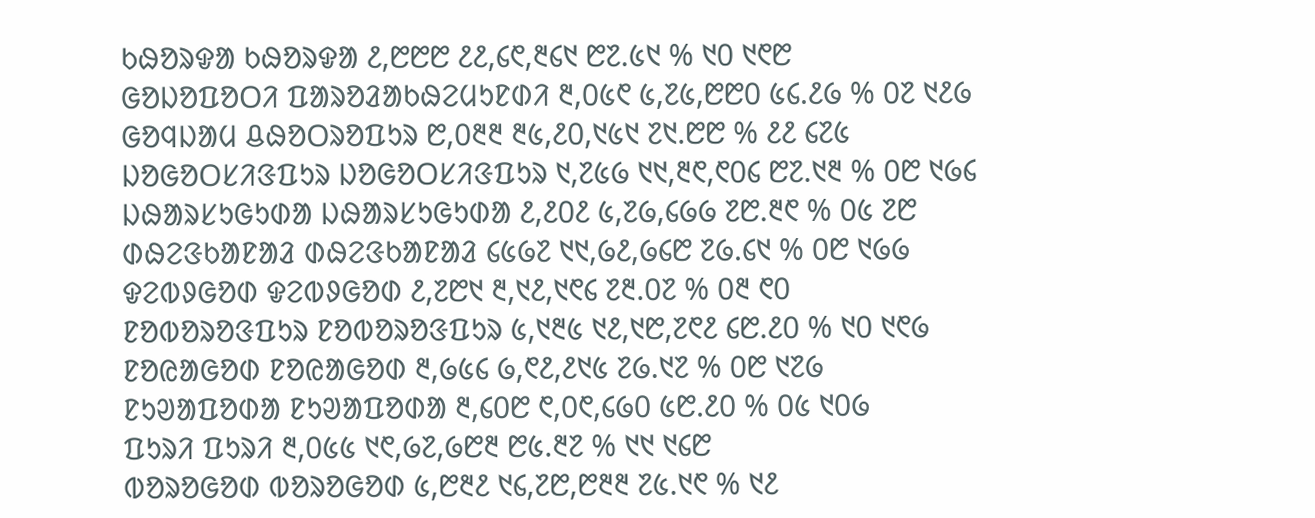ᱠᱷᱚᱨᱫᱟ ᱠᱷᱚᱨᱫᱟ ᱒,᱘᱘᱘ ᱒᱒,᱔᱖,᱓᱔᱑ ᱘᱗.᱕᱑ % ᱑᱐ ᱑᱖᱘
ᱜᱚᱡᱚᱯᱚᱛᱤ ᱯᱟᱨᱚᱲᱟᱠᱷᱮᱢᱩᱱᱰᱤ ᱓,᱐᱕᱖ ᱕,᱗᱕,᱘᱘᱐ ᱕᱔.᱒᱙ % ᱐᱗ ᱑᱒᱙
ᱜᱚᱧᱡᱟᱢ ᱪᱷᱚᱛᱨᱚᱯᱩᱨ ᱘,᱐᱓᱓ ᱓᱕,᱒᱐,᱑᱕᱑ ᱗᱑.᱘᱘ % ᱒᱒ ᱔᱗᱕
ᱡᱚᱜᱚᱛᱥᱤᱝᱯᱩᱨ ᱡᱚᱜᱚᱛᱥᱤᱝᱯᱩᱨ ᱑,᱗᱕᱙ ᱑᱑,᱓᱖,᱖᱐᱔ ᱘᱗.᱑᱓ % ᱐᱘ ᱑᱙᱔
ᱡᱷᱟᱨᱥᱩᱜᱩᱰᱟ ᱡᱷᱟᱨᱥᱩᱜᱩᱰᱟ ᱒,᱒᱐᱒ ᱕,᱗᱙,᱔᱙᱙ ᱗᱘.᱓᱖ % ᱐᱕ ᱗᱘
ᱰᱷᱮᱝᱠᱟᱱᱟᱲ ᱰᱷᱮᱝᱠᱟᱱᱟᱲ ᱔᱕᱙᱗ ᱑᱑,᱙᱒,᱙᱔᱘ ᱗᱙.᱔᱑ % ᱐᱘ ᱑᱙᱙
ᱫᱮᱵᱽᱜᱚᱰ ᱫᱮᱵᱽᱜᱚᱰ ᱒,᱗᱘᱑ ᱓,᱑᱒,᱑᱖᱔ ᱗᱓.᱐᱗ % ᱐᱓ ᱖᱐
ᱱᱚᱵᱚᱨᱚᱝᱯᱩᱨ ᱱᱚᱵᱚᱨᱚᱝᱯᱩᱨ ᱕,᱑᱓᱕ ᱑᱒,᱑᱘,᱗᱖᱒ ᱔᱘.᱒᱐ % ᱑᱐ ᱑᱖᱙
ᱱᱚᱭᱟᱜᱚᱰ ᱱᱚᱭᱟᱜᱚᱰ ᱓,᱙᱕᱔ ᱙,᱖᱒,᱒᱑᱕ ᱗᱙.᱑᱗ % ᱐᱘ ᱑᱗᱙
ᱱᱩᱣᱟᱯᱚᱰᱟ ᱱᱩᱣᱟᱯᱚᱰᱟ ᱓,᱔᱐᱘ ᱖,᱐᱖,᱔᱙᱐ ᱕᱘.᱒᱐ % ᱐᱕ ᱑᱐᱙
ᱯᱩᱨᱤ ᱯᱩᱨᱤ ᱓,᱐᱕᱕ ᱑᱖,᱙᱗,᱙᱘᱓ ᱘᱕.᱓᱗ % ᱑᱑ ᱑᱔᱘
ᱵᱚᱨᱚᱜᱚᱰ ᱵᱚᱨᱚᱜᱚᱰ ᱕,᱘᱓᱒ ᱑᱔,᱗᱘,᱘᱓᱓ ᱗᱕.᱑᱖ % ᱑᱒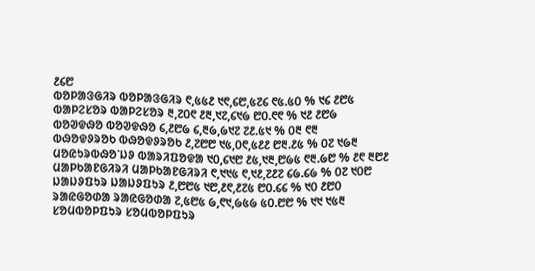᱒᱔᱘
ᱵᱚᱞᱟᱝᱜᱤᱨ ᱵᱚᱞᱟᱝᱜᱤᱨ ᱖,᱕᱕᱒ ᱑᱖,᱔᱘,᱕᱗᱔ ᱖᱕.᱕᱐ % ᱑᱔ ᱒᱘᱕
ᱵᱟᱞᱮᱥᱚᱨ ᱵᱟᱞᱮᱥᱚᱨ ᱓,᱗᱐᱖ ᱒᱓,᱑᱗,᱔᱑᱙ ᱘᱐.᱖᱖ % ᱑᱒ ᱒᱘᱙
ᱵᱚᱣᱫᱷᱚ ᱵᱚᱣᱫᱷᱚ ᱔,᱒᱘᱙ ᱔,᱓᱙,᱙᱑᱗ ᱗᱒.᱕᱑ % ᱐᱓ ᱖᱓
ᱵᱷᱚᱫᱽᱨᱚᱠ ᱵᱷᱚᱫᱽᱨᱚᱠ ᱒,᱗᱘᱘ ᱑᱕,᱐᱖,᱕᱒᱒ ᱘᱓.᱒᱕ % ᱐᱗ ᱑᱙᱓
ᱢᱚᱭᱩᱨᱵᱷᱚᱸᱡᱽ ᱵᱟᱨᱤᱯᱚᱫᱟ ᱑᱐,᱔᱑᱘ ᱒᱕,᱑᱓,᱘᱙᱕ ᱖᱓.᱙᱘ % ᱒᱖ ᱓᱘᱒
ᱢᱟᱞᱠᱟᱱᱜᱤᱨᱤ ᱢᱟᱞᱠᱟᱱᱜᱤᱨᱤ ᱖,᱑᱑᱕ ᱖,᱑᱒,᱗᱒᱗ ᱔᱙.᱔᱙ % ᱐᱗ ᱑᱐᱘
ᱡᱟᱡᱽᱯᱩᱨ ᱡᱟᱡᱽᱯᱩᱨ ᱒,᱘᱘᱕ ᱑᱘,᱒᱖,᱒᱗᱕ ᱘᱐.᱔᱔ % ᱑᱐ ᱒᱘᱐
ᱨᱟᱭᱜᱚᱰᱟ ᱨᱟᱭᱜᱚᱰᱟ ᱗,᱕᱘᱕ ᱙,᱖᱑,᱙᱕᱙ ᱕᱐.᱘᱘ % ᱑᱑ ᱑᱕᱓
ᱥᱚᱢᱵᱚᱞᱯᱩᱨ ᱥᱚᱢᱵᱚᱞᱯᱩᱨ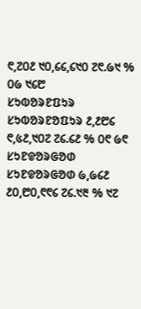᱖,᱗᱐᱒ ᱑᱐,᱔᱔,᱔᱑᱐ ᱗᱖.᱙᱑ % ᱐᱙ ᱑᱔᱘
ᱥᱩᱵᱚᱨᱱᱯᱩᱨ ᱥᱩᱵᱚᱨᱱᱚᱯᱩᱨ ᱒,᱒᱘᱔ ᱖,᱕᱒,᱑᱐᱗ ᱗᱔.᱔᱒ % ᱐᱖ ᱙᱖
ᱥᱩᱱᱫᱚᱨᱜᱚᱰ ᱥᱩᱱᱫᱚᱨᱜᱚᱰ ᱙,᱙᱔᱒ ᱒᱐,᱘᱐,᱖᱖᱔ ᱗᱔.᱑᱓ % ᱑᱗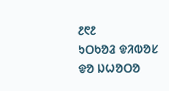᱒᱖᱒
ᱩᱛᱠᱚᱲ ᱫᱤᱵᱚᱥ ᱫᱚ ᱡᱦᱚᱛᱚ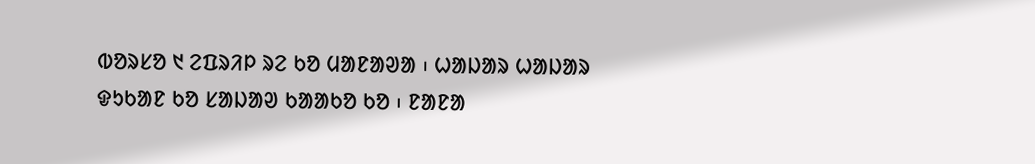ᱵᱚᱨᱥᱚ ᱑ ᱮᱯᱨᱤᱞ ᱨᱮ ᱠᱚ ᱢᱟᱱᱟᱣᱟ ᱾ ᱦᱟᱡᱟᱨ ᱦᱟᱡᱟᱨ ᱫᱩᱠᱟᱱ ᱠᱚ ᱥᱟᱡᱟᱣ ᱠᱟᱟᱠᱚ ᱠᱚ ᱾ ᱱᱟᱱᱟ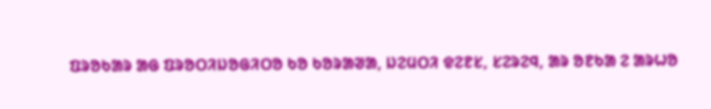ᱯᱨᱚᱠᱟᱨ ᱟᱜ ᱯᱨᱚᱛᱤᱡᱚᱜᱤᱛᱚ ᱠᱚ ᱠᱚᱨᱟᱣᱟ, ᱡᱮᱢᱛᱤ ᱫᱮᱱᱥ, ᱥᱮᱨᱮᱧ, ᱟᱨ ᱚᱱᱠᱟ ᱮ ᱟᱨᱦᱚ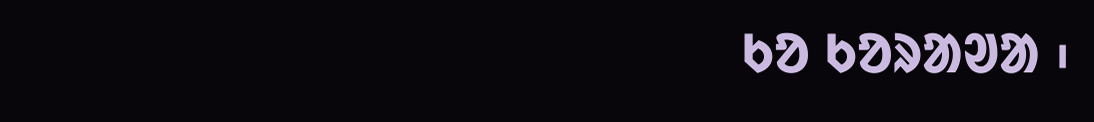ᱠᱚ ᱠᱚᱨᱟᱣᱟ ᱾